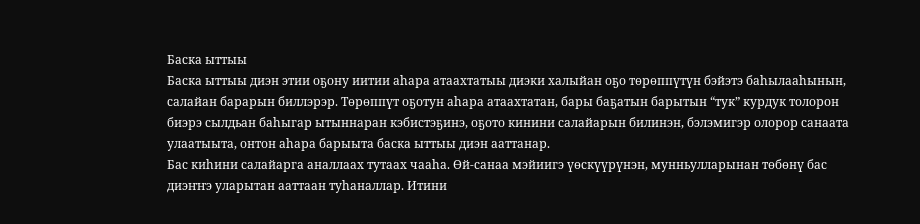Баска ыттыы
Баска ыттыы диэн этии оҕону иитии аһара атаахтатыы диэки халыйан оҕо төрөппүтүн бэйэтэ баһылааһынын, салайан барарын биллэрэр. Төрөппүт оҕотун аһара атаахтатан, бары баҕатын барытын “тук” курдук толорон биэрэ сылдьан баһыгар ытыннаран кэбистэҕинэ, оҕото кинини салайарын билинэн, бэлэмигэр олорор санаата улаатыыта, онтон аһара барыыта баска ыттыы диэн ааттанар.
Бас киһини салайарга аналлаах тутаах чааһа. Өй-санаа мэйиигэ үөскүүрүнэн, мунньулларынан төбөнү бас диэҥҥэ уларытан ааттаан туһаналлар. Итини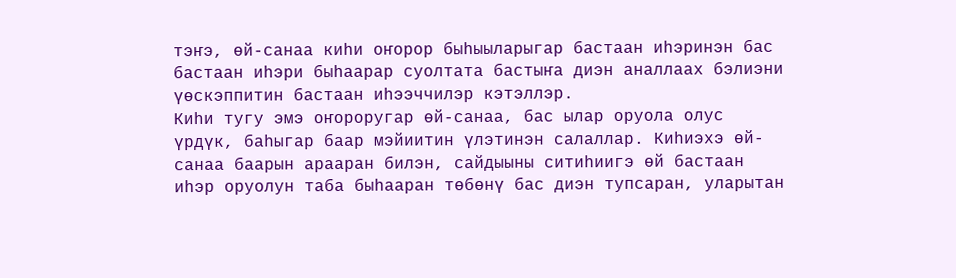тэҥэ, өй-санаа киһи оҥорор быһыыларыгар бастаан иһэринэн бас бастаан иһэри быһаарар суолтата бастыҥа диэн аналлаах бэлиэни үөскэппитин бастаан иһээччилэр кэтэллэр.
Киһи тугу эмэ оҥороругар өй-санаа, бас ылар оруола олус үрдүк, баһыгар баар мэйиитин үлэтинэн салаллар. Киһиэхэ өй-санаа баарын арааран билэн, сайдыыны ситиһиигэ өй бастаан иһэр оруолун таба быһааран төбөнү бас диэн тупсаран, уларытан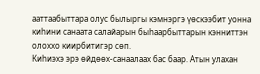ааттаабыттара олус былыргы кэмнэргэ үөскээбит уонна киһини санаата салайарын быһаарбыттарын кэнниттэн олоххо киирбитигэр сөп.
Киһиэхэ эрэ өйдөөх-санаалаах бас баар. Атын улахан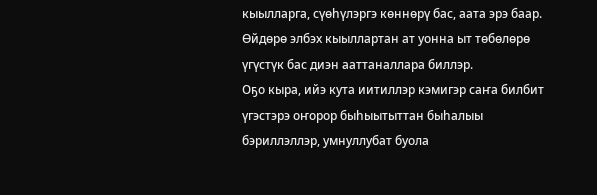кыылларга, сүөһүлэргэ көннөрү бас, аата эрэ баар. Өйдөрө элбэх кыыллартан ат уонна ыт төбөлөрө үгүстүк бас диэн ааттаналлара биллэр.
Оҕо кыра, ийэ кута иитиллэр кэмигэр саҥа билбит үгэстэрэ оҥорор быһыытыттан быһалыы бэриллэллэр, умнуллубат буола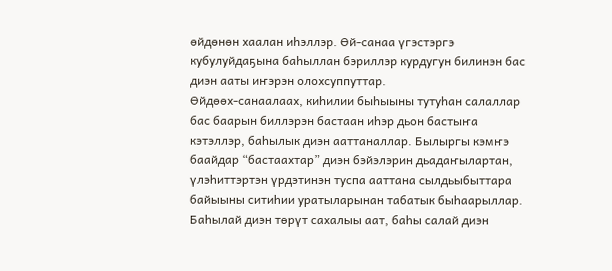өйдөнөн хаалан иһэллэр. Өй-санаа үгэстэргэ кубулуйдаҕына баһыллан бэриллэр курдугун билинэн бас диэн ааты иҥэрэн олохсуппуттар.
Өйдөөх-санаалаах, киһилии быһыыны тутуһан салаллар бас баарын биллэрэн бастаан иһэр дьон бастыҥа кэтэллэр, баһылык диэн ааттаналлар. Былыргы кэмҥэ баайдар “бастаахтар” диэн бэйэлэрин дьадаҥылартан, үлэһиттэртэн үрдэтинэн туспа ааттана сылдьыбыттара байыыны ситиһии уратыларынан табатык быһаарыллар.
Баһылай диэн төрүт сахалыы аат, баһы салай диэн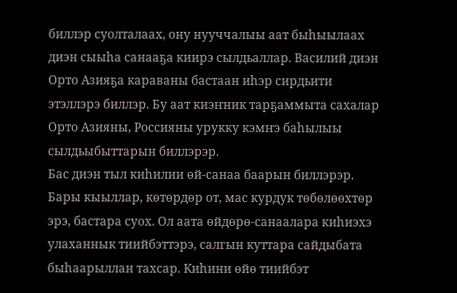биллэр суолталаах, ону нууччалыы аат быһыылаах диэн сыыһа санааҕа киирэ сылдьаллар. Василий диэн Орто Азияҕа караваны бастаан иһэр сирдьити этэллэрэ биллэр. Бу аат киэҥник тарҕаммыта сахалар Орто Азияны, Россияны урукку кэмҥэ баһылыы сылдьыбыттарын биллэрэр.
Бас диэн тыл киһилии өй-санаа баарын биллэрэр. Бары кыыллар, көтөрдөр от, мас курдук төбөлөөхтөр эрэ, бастара суох. Ол аата өйдөрө-санаалара киһиэхэ улаханнык тиийбэттэрэ, салгын куттара сайдыбата быһаарыллан тахсар. Киһини өйө тиийбэт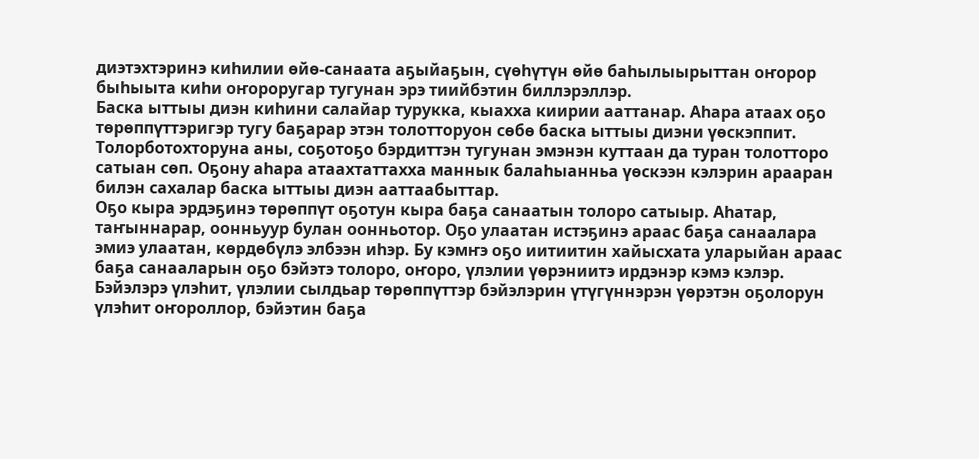диэтэхтэринэ киһилии өйө-санаата аҕыйаҕын, сүөһүтүн өйө баһылыырыттан оҥорор быһыыта киһи оҥороругар тугунан эрэ тиийбэтин биллэрэллэр.
Баска ыттыы диэн киһини салайар турукка, кыахха киирии ааттанар. Аһара атаах оҕо төрөппүттэригэр тугу баҕарар этэн толотторуон сөбө баска ыттыы диэни үөскэппит. Толорботохторуна аны, соҕотоҕо бэрдиттэн тугунан эмэнэн куттаан да туран толотторо сатыан сөп. Оҕону аһара атаахтаттахха маннык балаһыанньа үөскээн кэлэрин арааран билэн сахалар баска ыттыы диэн ааттаабыттар.
Оҕо кыра эрдэҕинэ төрөппүт оҕотун кыра баҕа санаатын толоро сатыыр. Аһатар, таҥыннарар, оонньуур булан оонньотор. Оҕо улаатан истэҕинэ араас баҕа санаалара эмиэ улаатан, көрдөбүлэ элбээн иһэр. Бу кэмҥэ оҕо иитиитин хайысхата уларыйан араас баҕа санааларын оҕо бэйэтэ толоро, оҥоро, үлэлии үөрэниитэ ирдэнэр кэмэ кэлэр. Бэйэлэрэ үлэһит, үлэлии сылдьар төрөппүттэр бэйэлэрин үтүгүннэрэн үөрэтэн оҕолорун үлэһит оҥороллор, бэйэтин баҕа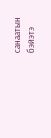санаатын бэйэтэ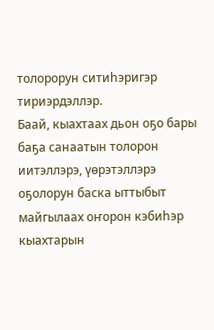толорорун ситиһэригэр тириэрдэллэр.
Баай, кыахтаах дьон оҕо бары баҕа санаатын толорон иитэллэрэ, үөрэтэллэрэ оҕолорун баска ыттыбыт майгылаах оҥорон кэбиһэр кыахтарын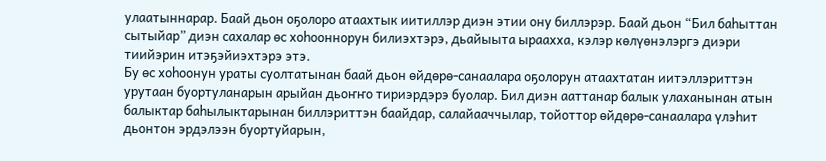улаатыннарар. Баай дьон оҕолоро атаахтык иитиллэр диэн этии ону биллэрэр. Баай дьон “Бил баһыттан сытыйар” диэн сахалар өс хоһооннорун билиэхтэрэ, дьайыыта ыраахха, кэлэр көлүөнэлэргэ диэри тиийэрин итэҕэйиэхтэрэ этэ.
Бу өс хоһоонун ураты суолтатынан баай дьон өйдөрө-санаалара оҕолорун атаахтатан иитэллэриттэн урутаан буортуланарын арыйан дьоҥҥо тириэрдэрэ буолар. Бил диэн ааттанар балык улаханынан атын балыктар баһылыктарынан биллэриттэн баайдар, салайааччылар, тойоттор өйдөрө-санаалара үлэһит дьонтон эрдэлээн буортуйарын,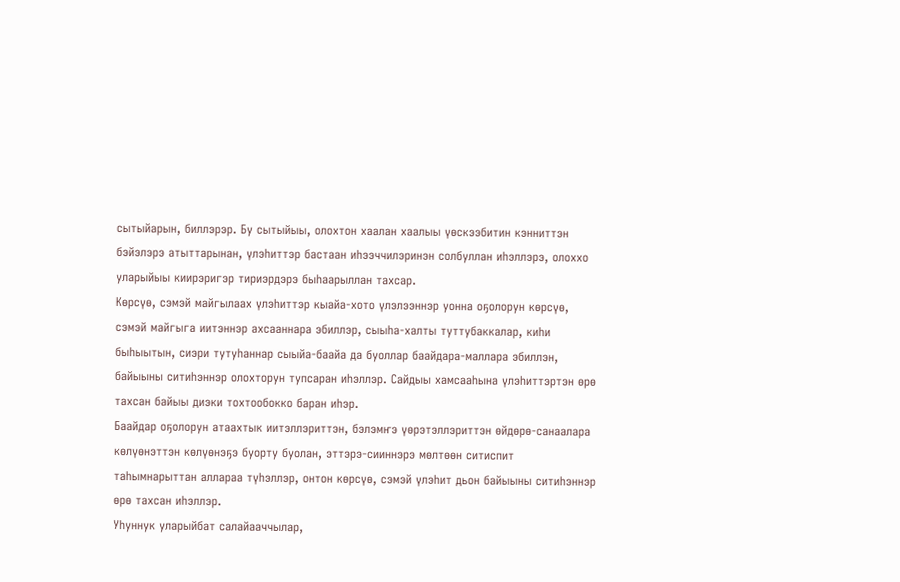сытыйарын, биллэрэр. Бу сытыйыы, олохтон хаалан хаалыы үөскээбитин кэнниттэн бэйэлэрэ атыттарынан, үлэһиттэр бастаан иһээччилэринэн солбуллан иһэллэрэ, олоххо уларыйыы киирэригэр тириэрдэрэ быһаарыллан тахсар.
Көрсүө, сэмэй майгылаах үлэһиттэр кыайа-хото үлэлээннэр уонна оҕолорун көрсүө, сэмэй майгыга иитэннэр ахсааннара эбиллэр, сыыһа-халты туттубаккалар, киһи быһыытын, сиэри тутуһаннар сыыйа-баайа да буоллар баайдара-маллара эбиллэн, байыыны ситиһэннэр олохторун тупсаран иһэллэр. Сайдыы хамсааһына үлэһиттэртэн өрө тахсан байыы диэки тохтообокко баран иһэр.
Баайдар оҕолорун атаахтык иитэллэриттэн, бэлэмҥэ үөрэтэллэриттэн өйдөрө-санаалара көлүөнэттэн көлүөнэҕэ буорту буолан, эттэрэ-сииннэрэ мөлтөөн ситиспит таһымнарыттан аллараа түһэллэр, онтон көрсүө, сэмэй үлэһит дьон байыыны ситиһэннэр өрө тахсан иһэллэр.
Уһуннук уларыйбат салайааччылар,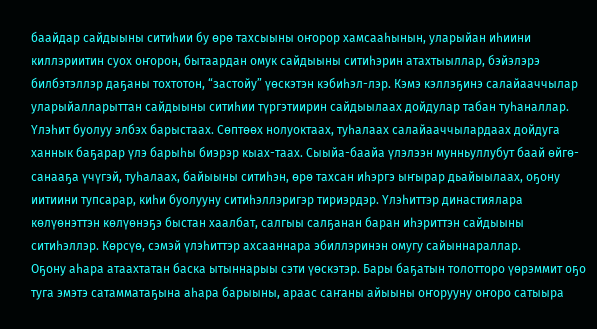баайдар сайдыыны ситиһии бу өрө тахсыыны оҥорор хамсааһынын, уларыйан иһиини киллэриитин суох оҥорон, бытаардан омук сайдыыны ситиһэрин атахтыыллар, бэйэлэрэ билбэтэллэр даҕаны тохтотон, “застойу” үөскэтэн кэбиһэл-лэр. Кэмэ кэллэҕинэ салайааччылар уларыйалларыттан сайдыыны ситиһии түргэтиирин сайдыылаах дойдулар табан туһаналлар.
Үлэһит буолуу элбэх барыстаах. Сөптөөх нолуоктаах, туһалаах салайааччылардаах дойдуга ханнык баҕарар үлэ барыһы биэрэр кыах-таах. Сыыйа-баайа үлэлээн мунньуллубут баай өйгө-санааҕа үчүгэй, туһалаах, байыыны ситиһэн, өрө тахсан иһэргэ ыҥырар дьайыылаах, оҕону иитиини тупсарар, киһи буолууну ситиһэллэригэр тириэрдэр. Үлэһиттэр династиялара көлүөнэттэн көлүөнэҕэ быстан хаалбат, салгыы салҕанан баран иһэриттэн сайдыыны ситиһэллэр. Көрсүө, сэмэй үлэһиттэр ахсааннара эбиллэринэн омугу сайыннараллар.
Оҕону аһара атаахтатан баска ытыннарыы сэти үөскэтэр. Бары баҕатын толотторо үөрэммит оҕо туга эмэтэ сатамматаҕына аһара барыыны, араас саҥаны айыыны оҥорууну оҥоро сатыыра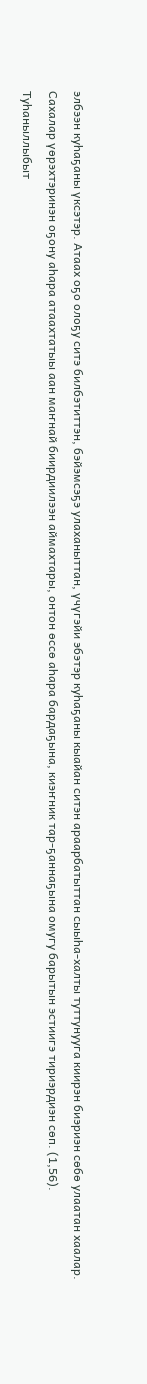элбээн куһаҕаны үксэтэр. Атаах оҕо олоҕу ситэ билбэтиттэн, бэйэмсэҕэ улаханыттан, үчүгэйи эбэтэр куһаҕаны кыайан ситэн араарбатыттан сыыһа-халты туттунууга киирэн биэриэн сөбө улаатан хаалар.
Сахалар үөрэхтэринэн оҕону аһара атаахтатыы аан маҥнай биирдиилээн аймахтары, онтон өссө аһара бардаҕына, киэҥник тар-ҕаннаҕына омугу барытын эстиигэ тириэрдиэн сөп. (1,56).
Туһаныллыбыт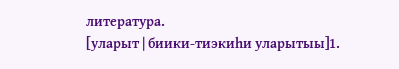литература.
[уларыт | биики-тиэкиһи уларытыы]1.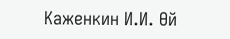Каженкин И.И. Өй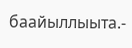баайыллыыта.-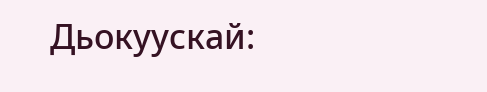Дьокуускай: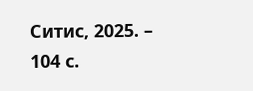Ситис, 2025. – 104 с.